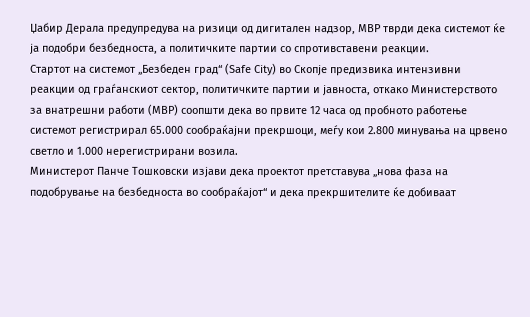Џабир Дерала предупредува на ризици од дигитален надзор, МВР тврди дека системот ќе ја подобри безбедноста, а политичките партии со спротивставени реакции.
Стартот на системот „Безбеден град“ (Safe City) во Скопје предизвика интензивни реакции од граѓанскиот сектор, политичките партии и јавноста, откако Министерството за внатрешни работи (МВР) соопшти дека во првите 12 часа од пробното работење системот регистрирал 65.000 сообраќајни прекршоци, меѓу кои 2.800 минувања на црвено светло и 1.000 нерегистрирани возила.
Министерот Панче Тошковски изјави дека проектот претставува „нова фаза на подобрување на безбедноста во сообраќајот“ и дека прекршителите ќе добиваат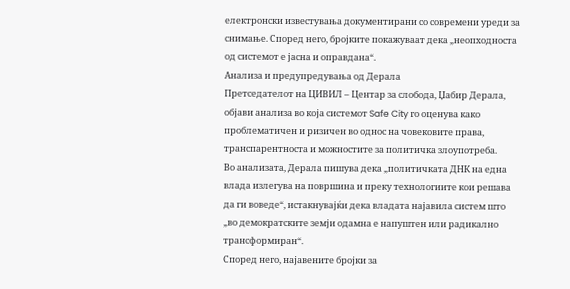електронски известувања документирани со современи уреди за снимање. Според него, бројките покажуваат дека „неопходноста од системот е јасна и оправдана“.
Анализа и предупредувања од Дерала
Претседателот на ЦИВИЛ – Центар за слобода, Џабир Дерала, објави анализа во која системот Safe City го оценува како проблематичен и ризичен во однос на човековите права, транспарентноста и можностите за политичка злоупотреба.
Во анализата, Дерала пишува дека „политичката ДНК на една влада излегува на површина и преку технологиите кои решава да ги воведе“, истакнувајќи дека владата најавила систем што „во демократските земји одамна е напуштен или радикално трансформиран“.
Според него, најавените бројки за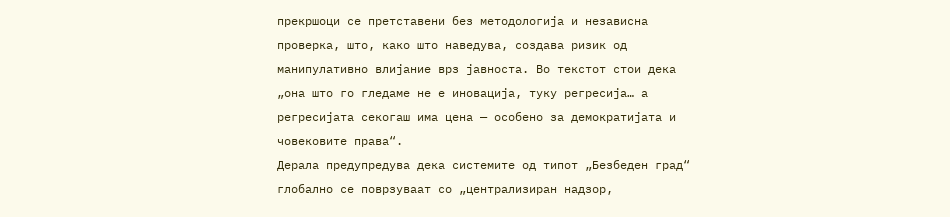прекршоци се претставени без методологија и независна проверка, што, како што наведува, создава ризик од манипулативно влијание врз јавноста. Во текстот стои дека „она што го гледаме не е иновација, туку регресија… а регресијата секогаш има цена — особено за демократијата и човековите права“.
Дерала предупредува дека системите од типот „Безбеден град“ глобално се поврзуваат со „централизиран надзор,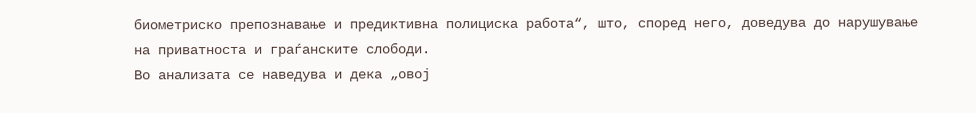биометриско препознавање и предиктивна полициска работа“, што, според него, доведува до нарушување на приватноста и граѓанските слободи.
Во анализата се наведува и дека „овој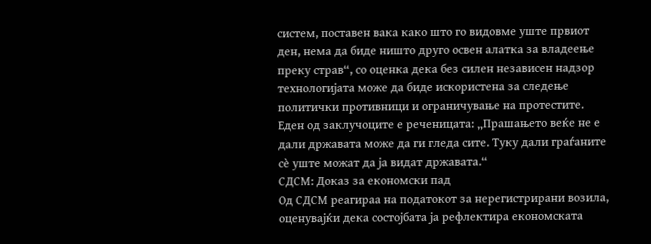систем, поставен вака како што го видовме уште првиот ден, нема да биде ништо друго освен алатка за владеење преку страв“, со оценка дека без силен независен надзор технологијата може да биде искористена за следење политички противници и ограничување на протестите.
Еден од заклучоците е реченицата: „Прашањето веќе не е дали државата може да ги гледа сите. Туку дали граѓаните сè уште можат да ја видат државата.“
СДСМ: Доказ за економски пад
Од СДСМ реагираа на податокот за нерегистрирани возила, оценувајќи дека состојбата ја рефлектира економската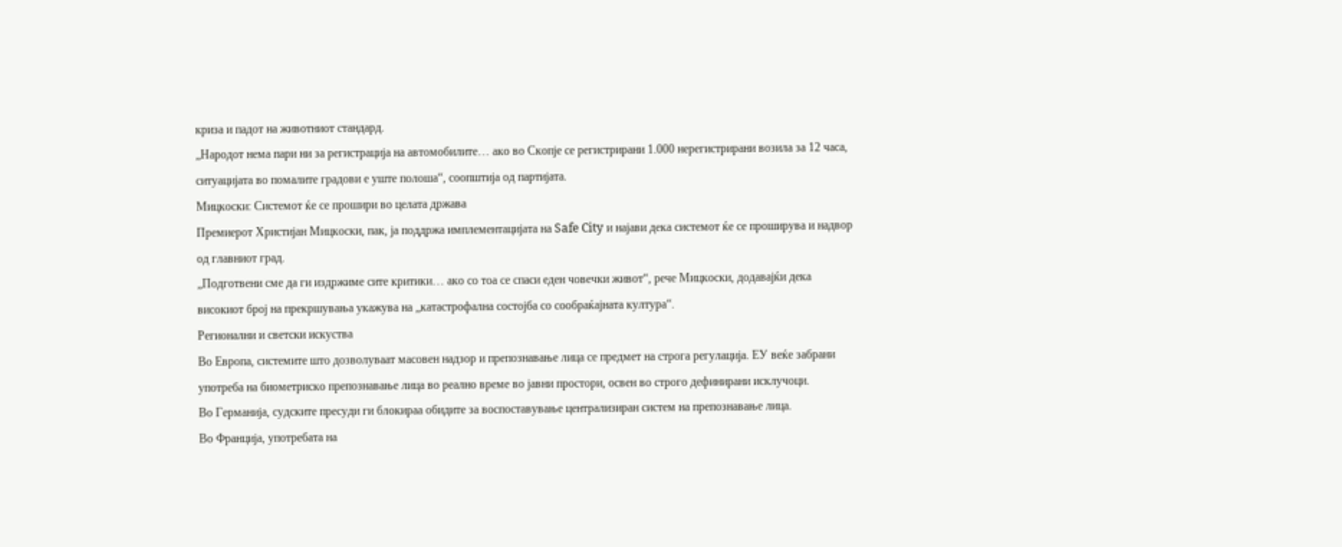криза и падот на животниот стандард.
„Народот нема пари ни за регистрација на автомобилите… ако во Скопје се регистрирани 1.000 нерегистрирани возила за 12 часа, ситуацијата во помалите градови е уште полоша“, соопштија од партијата.
Мицкоски: Системот ќе се прошири во целата држава
Премиерот Христијан Мицкоски, пак, ја поддржа имплементацијата на Safe City и најави дека системот ќе се проширува и надвор од главниот град.
„Подготвени сме да ги издржиме сите критики… ако со тоа се спаси еден човечки живот“, рече Мицкоски, додавајќи дека високиот број на прекршувања укажува на „катастрофална состојба со сообраќајната култура“.
Регионални и светски искуства
Во Европа, системите што дозволуваат масовен надзор и препознавање лица се предмет на строга регулација. ЕУ веќе забрани употреба на биометриско препознавање лица во реално време во јавни простори, освен во строго дефинирани исклучоци.
Во Германија, судските пресуди ги блокираа обидите за воспоставување централизиран систем на препознавање лица.
Во Франција, употребата на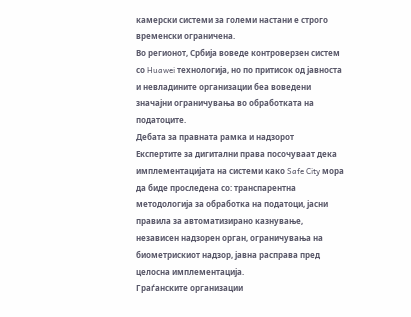камерски системи за големи настани е строго временски ограничена.
Во регионот, Србија воведе контроверзен систем со Huawei технологија, но по притисок од јавноста и невладините организации беа воведени значајни ограничувања во обработката на податоците.
Дебата за правната рамка и надзорот
Експертите за дигитални права посочуваат дека имплементацијата на системи како Safe City мора да биде проследена со: транспарентна методологија за обработка на податоци, јасни правила за автоматизирано казнување, независен надзорен орган, ограничувања на биометрискиот надзор, јавна расправа пред целосна имплементација.
Граѓанските организации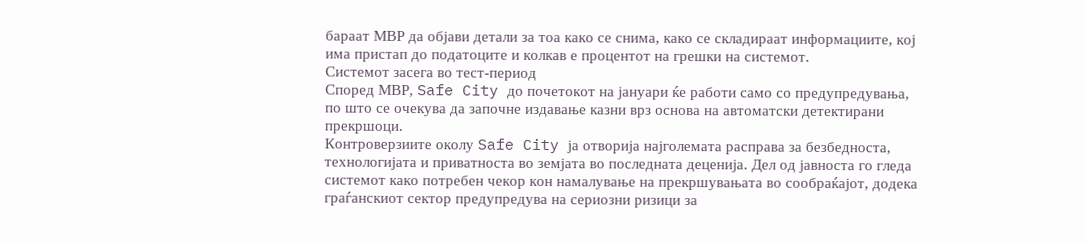бараат МВР да објави детали за тоа како се снима, како се складираат информациите, кој има пристап до податоците и колкав е процентот на грешки на системот.
Системот засега во тест-период
Според МВР, Safe City до почетокот на јануари ќе работи само со предупредувања, по што се очекува да започне издавање казни врз основа на автоматски детектирани прекршоци.
Контроверзиите околу Safe City ја отворија најголемата расправа за безбедноста, технологијата и приватноста во земјата во последната деценија. Дел од јавноста го гледа системот како потребен чекор кон намалување на прекршувањата во сообраќајот, додека граѓанскиот сектор предупредува на сериозни ризици за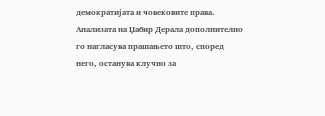демократијата и човековите права.
Анализата на Џабир Дерала дополнително го нагласува прашањето што, според него, останува клучно за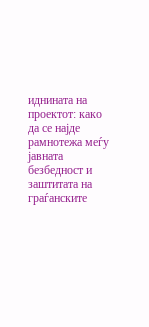иднината на проектот: како да се најде рамнотежа меѓу јавната безбедност и заштитата на граѓанските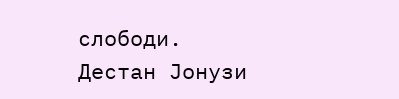слободи.
Дестан Јонузи